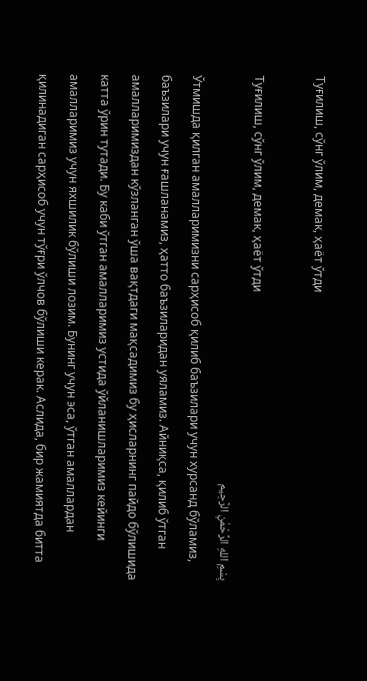Туғилиш, сўнг ўлим, демак, ҳаёт ўтди

Туғилиш, сўнг ўлим, демак, ҳаёт ўтди
بِسْمِ اللهِ الرَّحْمٰنِ الرَّحِيم
Ўтмишда қилган амалларимизни сарҳисоб қилиб баъзилари учун хурсанд бўламиз, баъзилари учун ғашланамиз, ҳатто баъзиларидан уяламиз. Айниқса, қилиб ўтган амалларимиздан кўзланган ўша вақтдаги мақсадимиз бу ҳисларнинг пайдо бўлишида катта ўрин тутади. Бу каби ўтган амалларимиз устида ўйланишларимиз кейинги амалларимиз учун яхшилик бўлиши лозим. Бунинг учун эса, ўтган амаллардан қилинадиган сарҳисоб учун тўғри ўлчов бўлиши керак. Аслида, бир жамиятда битта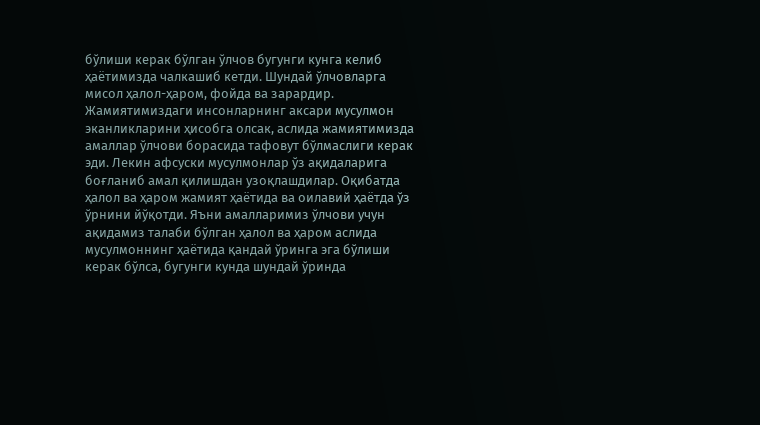бўлиши керак бўлган ўлчов бугунги кунга келиб ҳаётимизда чалкашиб кетди. Шундай ўлчовларга мисол ҳалол-ҳаром, фойда ва зарардир.
Жамиятимиздаги инсонларнинг аксари мусулмон эканликларини ҳисобга олсак, аслида жамиятимизда амаллар ўлчови борасида тафовут бўлмаслиги керак эди. Лекин афсуски мусулмонлар ўз ақидаларига боғланиб амал қилишдан узоқлашдилар. Оқибатда ҳалол ва ҳаром жамият ҳаётида ва оилавий ҳаётда ўз ўрнини йўқотди. Яъни амалларимиз ўлчови учун ақидамиз талаби бўлган ҳалол ва ҳаром аслида мусулмоннинг ҳаётида қандай ўринга эга бўлиши керак бўлса, бугунги кунда шундай ўринда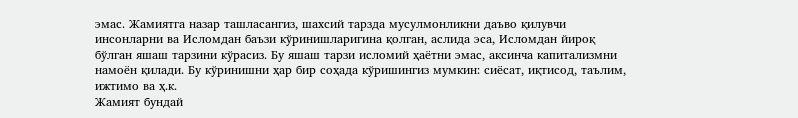эмас. Жамиятга назар ташласангиз, шахсий тарзда мусулмонликни даъво қилувчи инсонларни ва Исломдан баъзи кўринишларигина қолган, аслида эса, Исломдан йироқ бўлган яшаш тарзини кўрасиз. Бу яшаш тарзи исломий ҳаётни эмас, аксинча капитализмни намоён қилади. Бу кўринишни ҳар бир соҳада кўришингиз мумкин: сиёсат, иқтисод, таълим, ижтимо ва ҳ.к.
Жамият бундай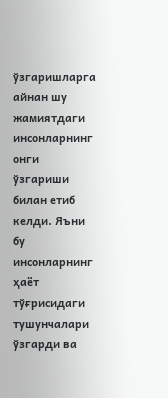ўзгаришларга айнан шу жамиятдаги инсонларнинг онги ўзгариши билан етиб келди. Яъни бу инсонларнинг ҳаёт тўғрисидаги тушунчалари ўзгарди ва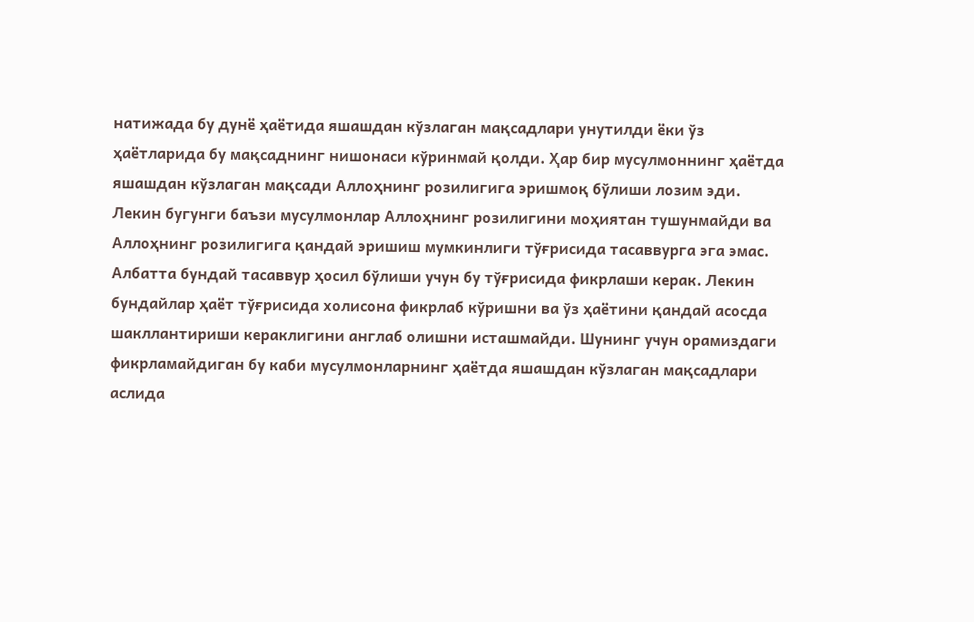натижада бу дунё ҳаётида яшашдан кўзлаган мақсадлари унутилди ёки ўз ҳаётларида бу мақсаднинг нишонаси кўринмай қолди. Ҳар бир мусулмоннинг ҳаётда яшашдан кўзлаган мақсади Аллоҳнинг розилигига эришмоқ бўлиши лозим эди. Лекин бугунги баъзи мусулмонлар Аллоҳнинг розилигини моҳиятан тушунмайди ва Аллоҳнинг розилигига қандай эришиш мумкинлиги тўғрисида тасаввурга эга эмас. Албатта бундай тасаввур ҳосил бўлиши учун бу тўғрисида фикрлаши керак. Лекин бундайлар ҳаёт тўғрисида холисона фикрлаб кўришни ва ўз ҳаётини қандай асосда шакллантириши кераклигини англаб олишни исташмайди. Шунинг учун орамиздаги фикрламайдиган бу каби мусулмонларнинг ҳаётда яшашдан кўзлаган мақсадлари аслида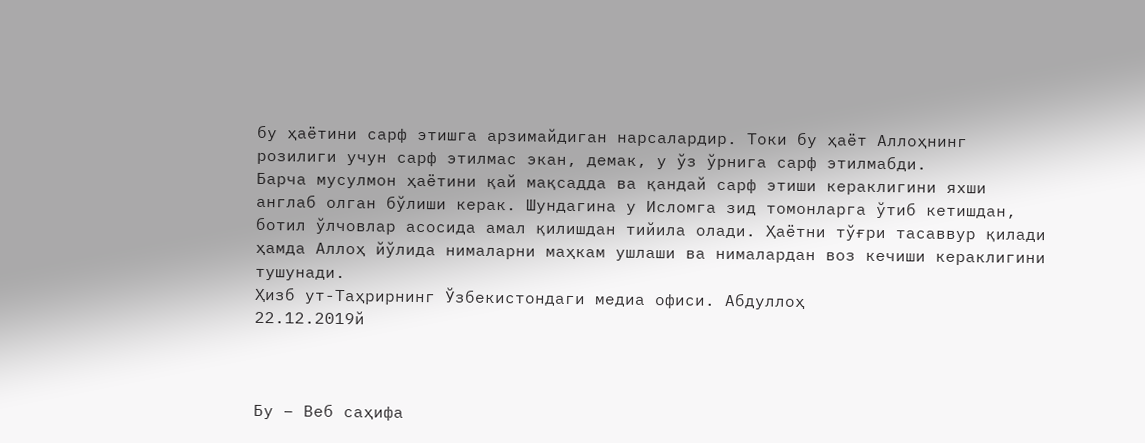бу ҳаётини сарф этишга арзимайдиган нарсалардир. Токи бу ҳаёт Аллоҳнинг розилиги учун сарф этилмас экан, демак, у ўз ўрнига сарф этилмабди.
Барча мусулмон ҳаётини қай мақсадда ва қандай сарф этиши кераклигини яхши англаб олган бўлиши керак. Шундагина у Исломга зид томонларга ўтиб кетишдан, ботил ўлчовлар асосида амал қилишдан тийила олади. Ҳаётни тўғри тасаввур қилади ҳамда Аллоҳ йўлида нималарни маҳкам ушлаши ва нималардан воз кечиши кераклигини тушунади.
Ҳизб ут-Таҳрирнинг Ўзбекистондаги медиа офиси. Абдуллоҳ
22.12.2019й



Бу – Веб саҳифа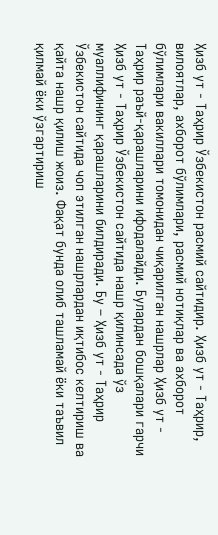Ҳизб ут - Таҳрир Ўзбекистон расмий сайтидир. Ҳизб ут - Таҳрир, вилоятлар, ахборот бўлимлари, расмий нотиқлар ва ахборот бўлимлари вакиллари томонидан чиқарилган нашрлар Ҳизб ут - Таҳрир раъй-қарашларини ифодалайди. Булардан бошқалари гарчи Ҳизб ут - Таҳрир Ўзбекистон сайтида нашр қилинсада ўз муаллифининг қарашларини билдиради. Бу – Ҳизб ут - Таҳрир Ўзбекистон сайтида чоп этилган нашрлардан иқтибос келтириш ва қайта нашр қилиш жоиз. Фақат бунда олиб ташламай ёки таъвил қилмай ёки ўзгартириш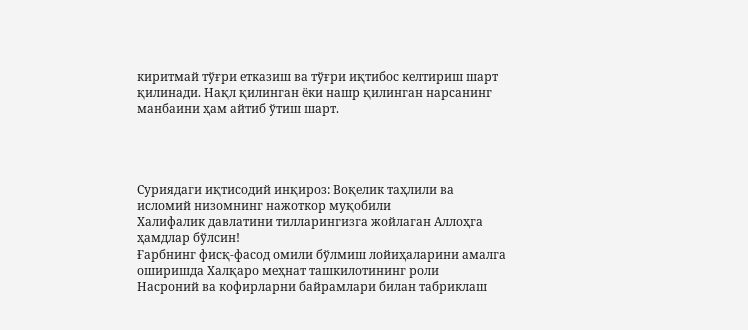киритмай тўғри етказиш ва тўғри иқтибос келтириш шарт қилинади. Нақл қилинган ёки нашр қилинган нарсанинг манбаини ҳам айтиб ўтиш шарт.




Суриядаги иқтисодий инқироз: Воқелик таҳлили ва исломий низомнинг нажоткор муқобили
Халифалик давлатини тилларингизга жойлаган Аллоҳга ҳамдлар бўлсин!
Ғарбнинг фисқ-фасод омили бўлмиш лойиҳаларини амалга оширишда Халқаро меҳнат ташкилотининг роли
Насроний ва кофирларни байрамлари билан табриклаш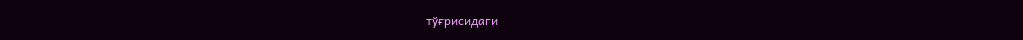тўғрисидаги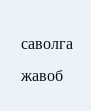саволга жавоб